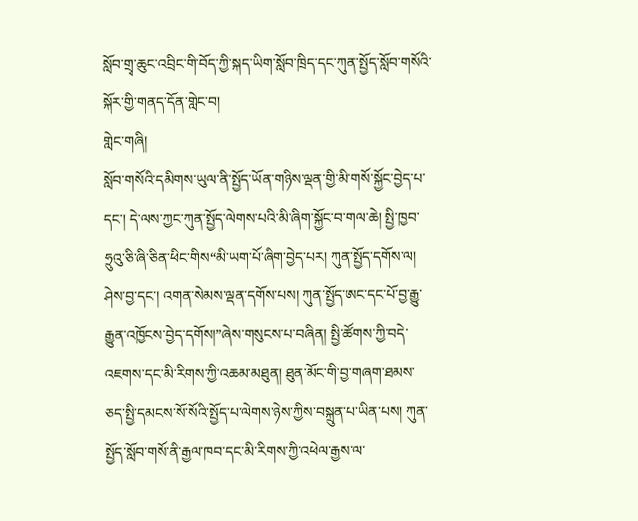སློབ་གྲྭ་ཆུང་འབྲིང་གི་བོད་ཀྱི་སྐད་ཡིག་སློབ་ཁྲིད་དང་ཀུན་སྤྱོད་སློབ་གསོའི་སྐོར་གྱི་གནད་དོན་གླེང་བ།
གླེང་གཞི།
སློབ་གསོའི་དམིགས་ཡུལ་ནི་སྤྱོད་ཡོན་གཉིས་ལྡན་གྱི་མི་གསོ་སྐྱོང་བྱེད་པ་དང་། དེ་ལས་ཀྱང་ཀུན་སྤྱོད་ལེགས་པའི་མི་ཞིག་སྐྱོང་བ་གལ་ཆེ། སྤྱི་ཁྱབ་ཧྲུའུ་ཅི་ཞི་ཅིན་ཕིང་གིས“མི་ཡག་པོ་ཞིག་བྱེད་པར། ཀུན་སྤྱོད་དགོས་ལ། ཤེས་བྱ་དང་། འགན་སེམས་ལྡན་དགོས་པས། ཀུན་སྤྱོད་ཨང་དང་པོ་བྱ་རྒྱུ་རྒྱུན་འཁྱོངས་བྱེད་དགོས།”ཞེས་གསུངས་པ་བཞིན། སྤྱི་ཚོགས་ཀྱི་བདེ་འཇགས་དང་མི་རིགས་ཀྱི་འཆམ་མཐུན། ཐུན་མོང་གི་བྱ་གཞག་ཐམས་ཅད་སྤྱི་དམངས་སོ་སོའི་སྤྱོད་པ་ལེགས་ཉེས་ཀྱིས་བསྐྲུན་པ་ཡིན་པས། ཀུན་སྤྱོད་སློབ་གསོ་ནི་རྒྱལ་ཁབ་དང་མི་རིགས་ཀྱི་འཕེལ་རྒྱས་ལ་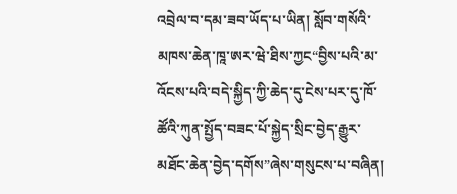འབྲེལ་བ་དམ་ཟབ་ཡོད་པ་ཡིན། སློབ་གསོའི་མཁས་ཆེན་ཁཱ་ཨར་ཝེ་ཐིས་ཀྱང“བྱིས་པའི་མ་འོངས་པའི་བདེ་སྐྱིད་ཀྱི་ཆེད་དུ་ངེས་པར་དུ་ཁོ་ཚོའི་ཀུན་སྤྱོད་བཟང་པོ་སྐྱེད་སྲིང་བྱེད་རྒྱུར་མཐོང་ཆེན་བྱེད་དགོས”ཞེས་གསུངས་པ་བཞིན།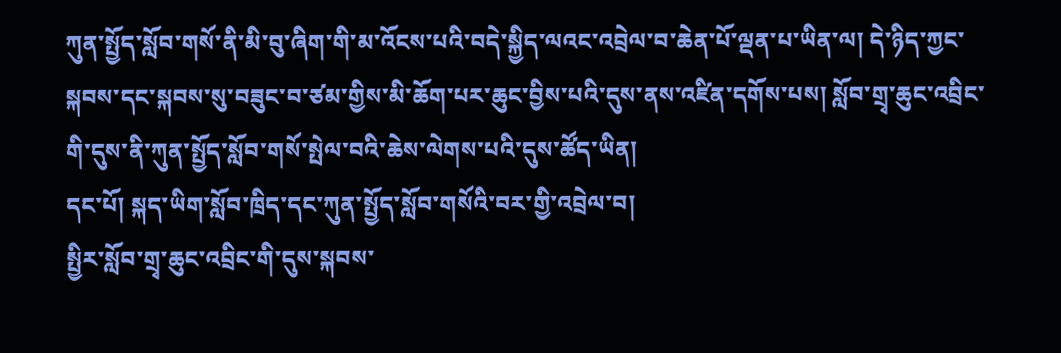ཀུན་སྤྱོད་སློབ་གསོ་ནི་མི་བུ་ཞིག་གི་མ་འོངས་པའི་བདེ་སྐྱིད་ལའང་འབྲེལ་བ་ཆེན་པོ་ལྡན་པ་ཡིན་ལ། དེ་ཉིད་ཀྱང་སྐབས་དང་སྐབས་སུ་བཟུང་བ་ཙམ་གྱིས་མི་ཆོག་པར་ཆུང་བྱིས་པའི་དུས་ནས་འཛིན་དགོས་པས། སློབ་གྲྭ་ཆུང་འབྲིང་གི་དུས་ནི་ཀུན་སྤྱོད་སློབ་གསོ་སྤེལ་བའི་ཆེས་ལེགས་པའི་དུས་ཚོད་ཡིན།
དང་པོ། སྐད་ཡིག་སློབ་ཁྲིད་དང་ཀུན་སྤྱོད་སློབ་གསོའི་བར་གྱི་འབྲེལ་བ།
སྤྱིར་སློབ་གྲྭ་ཆུང་འབྲིང་གི་དུས་སྐབས་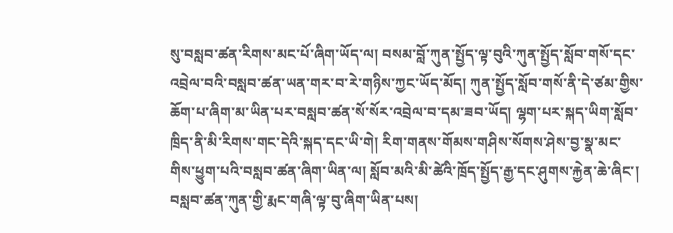སུ་བསླབ་ཚན་རིགས་མང་པོ་ཞིག་ཡོད་ལ། བསམ་བློ་ཀུན་སྤྱོད་ལྟ་བུའི་ཀུན་སྤྱོད་སློབ་གསོ་དང་འབྲེལ་བའི་བསླབ་ཚན་ཡན་གར་བ་རེ་གཉིས་ཀྱང་ཡོད་མོད། ཀུན་སྤྱོད་སློབ་གསོ་ནི་དེ་ཙམ་གྱིས་ཆོག་པ་ཞིག་མ་ཡིན་པར་བསླབ་ཚན་སོ་སོར་འབྲེལ་བ་དམ་ཟབ་ཡོད། ལྷག་པར་སྐད་ཡིག་སློབ་ཁྲིད་ནི་མི་རིགས་གང་དེའི་སྐད་དང་ཡི་གེ། རིག་གནས་གོམས་གཤིས་སོགས་ཤེས་བྱ་སྣ་མང་གིས་ཕྱུག་པའི་བསླབ་ཚན་ཞིག་ཡིན་ལ། སློབ་མའི་མི་ཚེའི་ཁྲོད་སྤྱོད་རྒྱ་དང་ཤུགས་རྐྱེན་ཆེ་ཞིང་། བསླབ་ཚན་ཀུན་གྱི་རྨང་གཞི་ལྟ་བུ་ཞིག་ཡིན་པས།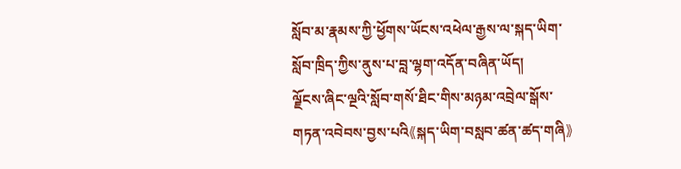སློབ་མ་རྣམས་ཀྱི་ཕྱོགས་ཡོངས་འཕེལ་རྒྱས་ལ་སྐད་ཡིག་སློབ་ཁྲིད་ཀྱིས་ནུས་པ་བླ་ལྷག་འདོན་བཞིན་ཡོད།
ལྗོངས་ཞིང་ལྔའི་སློབ་གསོ་ཐིང་གིས་མཉམ་འབྲེལ་སྒོས་གཏན་འབེབས་བྱས་པའི《སྐད་ཡིག་བསླབ་ཚན་ཚད་གཞི》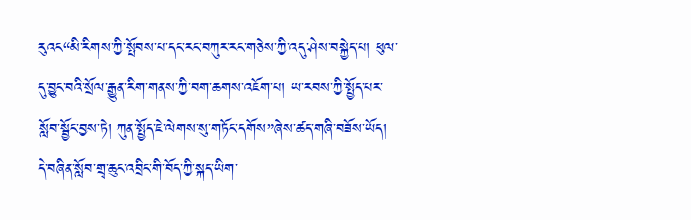རུའང“མི་རིགས་ཀྱི་སྤོབས་པ་དང་རང་བཀུར་རང་གཅེས་ཀྱི་འདུ་ཤེས་བསྐྱེད་པ། ཕུལ་དུ་བྱུང་བའི་སྲོལ་རྒྱུན་རིག་གནས་ཀྱི་བག་ཆགས་འཇོག་པ། ཡ་རབས་ཀྱི་སྤྱོད་པར་སློབ་སྦྱོང་བྱས་ཏེ། ཀུན་སྤྱོད་ཇེ་ལེགས་སུ་གཏོང་དགོས”ཞེས་ཚད་གཞི་བཟོས་ཡོད། དེ་བཞིན་སློབ་གྲྭ་ཆུང་འབྲིང་གི་བོད་ཀྱི་སྐད་ཡིག་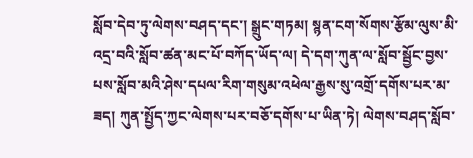སློབ་དེབ་ཏུ་ལེགས་བཤད་དང་། སྒྲུང་གཏམ། སྙན་ངག་སོགས་རྩོམ་ལུས་མི་འདྲ་བའི་སློབ་ཚན་མང་པོ་བཀོད་ཡོད་ལ། དེ་དག་ཀུན་ལ་སློབ་སྦྱོང་བྱས་པས་སློབ་མའི་ཤེས་དཔལ་རིག་གསུམ་འཕེལ་རྒྱས་སུ་འགྲོ་དགོས་པར་མ་ཟད། ཀུན་སྤྱོད་ཀྱང་ལེགས་པར་བཅོ་དགོས་པ་ཡིན་ཏེ། ལེགས་བཤད་སློབ་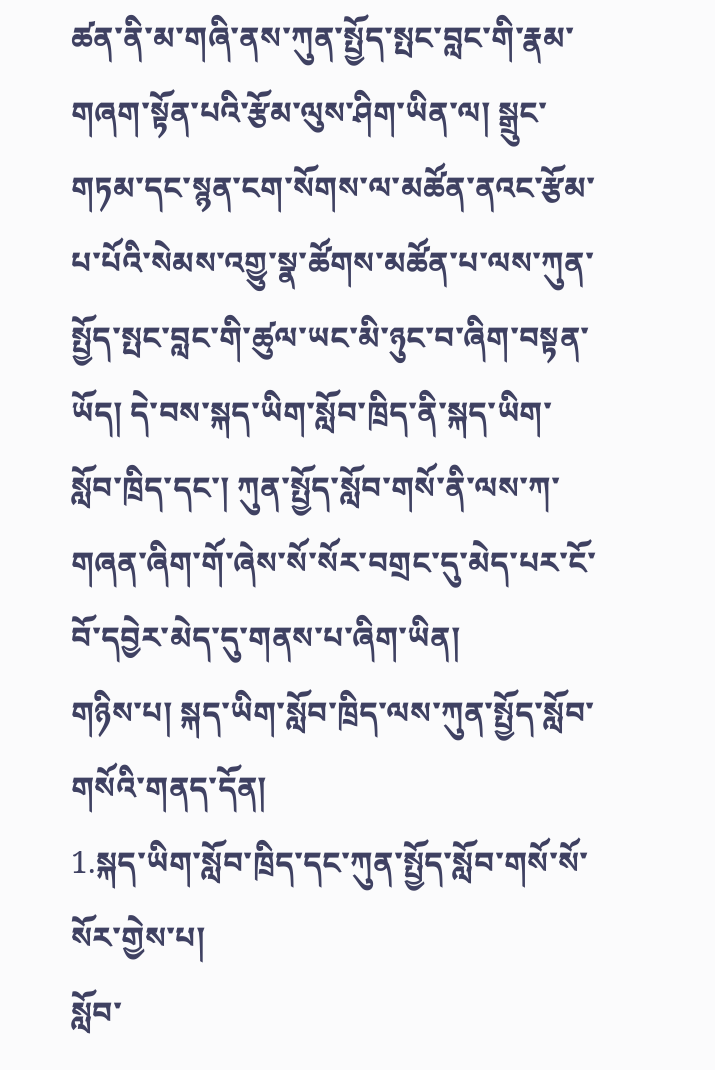ཚན་ནི་མ་གཞི་ནས་ཀུན་སྤྱོད་སྤང་བླང་གི་རྣམ་གཞག་སྟོན་པའི་རྩོམ་ལུས་ཤིག་ཡིན་ལ། སྒྲུང་གཏམ་དང་སྙན་ངག་སོགས་ལ་མཚོན་ནའང་རྩོམ་པ་པོའི་སེམས་འགྱུ་སྣ་ཚོགས་མཚོན་པ་ལས་ཀུན་སྤྱོད་སྤང་བླང་གི་ཚུལ་ཡང་མི་ཉུང་བ་ཞིག་བསྟན་ཡོད། དེ་བས་སྐད་ཡིག་སློབ་ཁྲིད་ནི་སྐད་ཡིག་སློབ་ཁྲིད་དང་། ཀུན་སྤྱོད་སློབ་གསོ་ནི་ལས་ཀ་གཞན་ཞིག་གོ་ཞེས་སོ་སོར་བགྲང་དུ་མེད་པར་ངོ་བོ་དབྱེར་མེད་དུ་གནས་པ་ཞིག་ཡིན།
གཉིས་པ། སྐད་ཡིག་སློབ་ཁྲིད་ལས་ཀུན་སྤྱོད་སློབ་གསོའི་གནད་དོན།
1.སྐད་ཡིག་སློབ་ཁྲིད་དང་ཀུན་སྤྱོད་སློབ་གསོ་སོ་སོར་གྱེས་པ།
སློབ་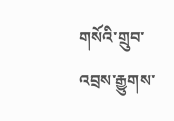གསོའི་གྲུབ་འབྲས་རྒྱུགས་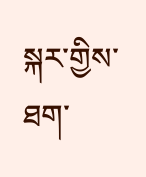སྐར་གྱིས་ཐག་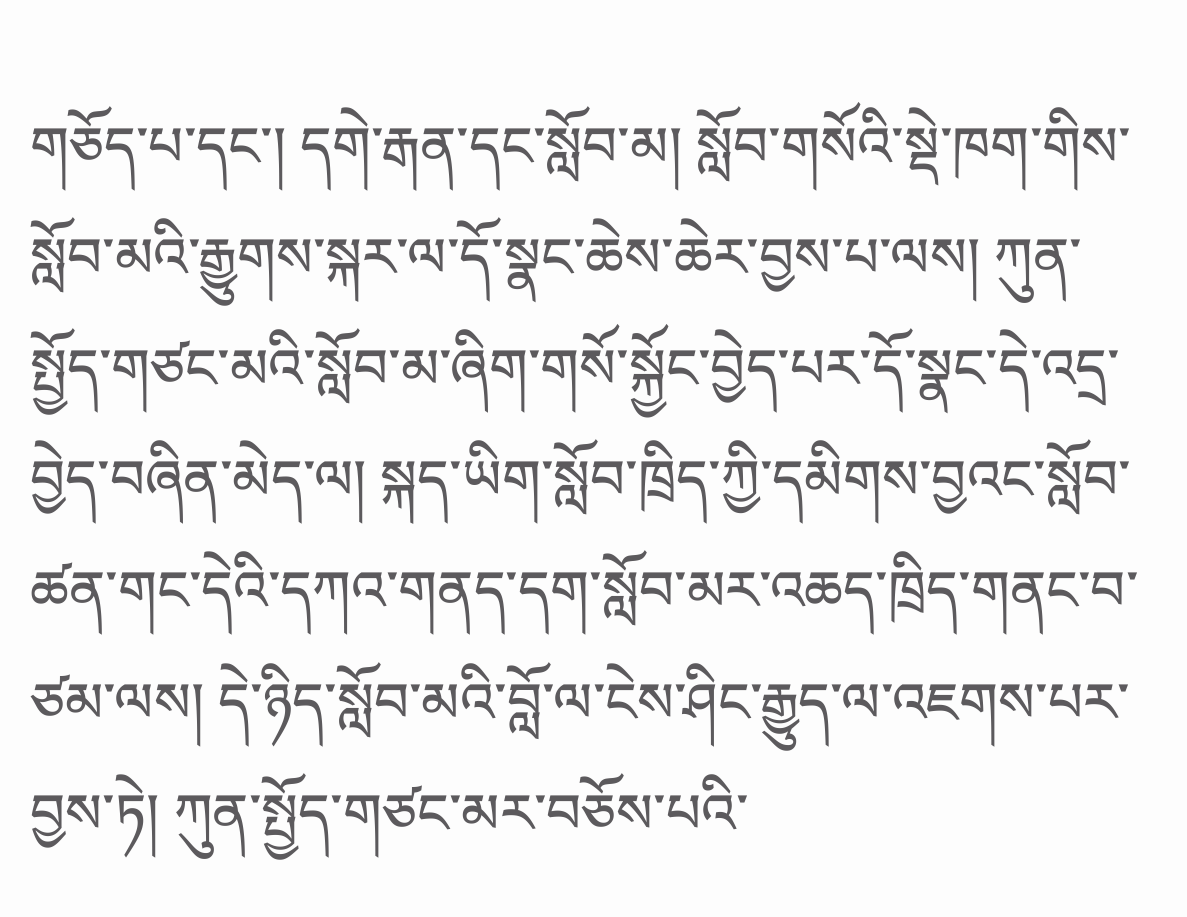གཅོད་པ་དང་། དགེ་རྒན་དང་སློབ་མ། སློབ་གསོའི་སྡེ་ཁག་གིས་སློབ་མའི་རྒྱུགས་སྐར་ལ་དོ་སྣང་ཆེས་ཆེར་བྱས་པ་ལས། ཀུན་སྤྱོད་གཙང་མའི་སློབ་མ་ཞིག་གསོ་སྐྱོང་བྱེད་པར་དོ་སྣང་དེ་འདྲ་བྱེད་བཞིན་མེད་ལ། སྐད་ཡིག་སློབ་ཁྲིད་ཀྱི་དམིགས་བྱའང་སློབ་ཚན་གང་དེའི་དཀའ་གནད་དག་སློབ་མར་འཆད་ཁྲིད་གནང་བ་ཙམ་ལས། དེ་ཉིད་སློབ་མའི་བློ་ལ་ངེས་ཤིང་རྒྱུད་ལ་འཇགས་པར་བྱས་ཏེ། ཀུན་སྤྱོད་གཙང་མར་བཅོས་པའི་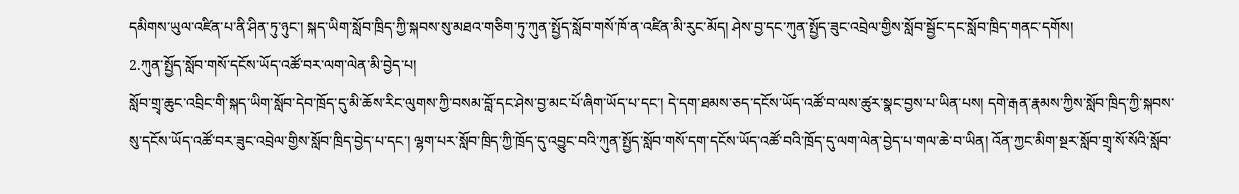དམིགས་ཡུལ་འཛིན་པ་ནི་ཤིན་ཏུ་ཉུང་། སྐད་ཡིག་སློབ་ཁྲིད་ཀྱི་སྐབས་སུ་མཐའ་གཅིག་ཏུ་ཀུན་སྤྱོད་སློབ་གསོ་ཁོ་ན་འཛིན་མི་རུང་མོད། ཤེས་བྱ་དང་ཀུན་སྤྱོད་ཟུང་འབྲེལ་གྱིས་སློབ་སྦྱོང་དང་སློབ་ཁྲིད་གནང་དགོས།
2.ཀུན་སྤྱོད་སློབ་གསོ་དངོས་ཡོད་འཚོ་བར་ལག་ལེན་མི་བྱེད་པ།
སློབ་གྲྭ་ཆུང་འབྲིང་གི་སྐད་ཡིག་སློབ་དེབ་ཁྲོད་དུ་མི་ཆོས་རིང་ལུགས་ཀྱི་བསམ་བློ་དང་ཤེས་བྱ་མང་པོ་ཞིག་ཡོད་པ་དང་། དེ་དག་ཐམས་ཅད་དངོས་ཡོད་འཚོ་བ་ལས་ཚུར་སྣང་བྱས་པ་ཡིན་པས། དགེ་རྒན་རྣམས་ཀྱིས་སློབ་ཁྲིད་ཀྱི་སྐབས་སུ་དངོས་ཡོད་འཚོ་བར་ཟུང་འབྲེལ་གྱིས་སློབ་ཁྲིད་བྱེད་པ་དང་། ལྷག་པར་སློབ་ཁྲིད་ཀྱི་ཁྲོད་དུ་འབྱུང་བའི་ཀུན་སྤྱོད་སློབ་གསོ་དག་དངོས་ཡོད་འཚོ་བའི་ཁྲོད་དུ་ལག་ལེན་བྱེད་པ་གལ་ཆེ་བ་ཡིན། འོན་ཀྱང་མིག་སྔར་སློབ་གྲྭ་སོ་སོའི་སློབ་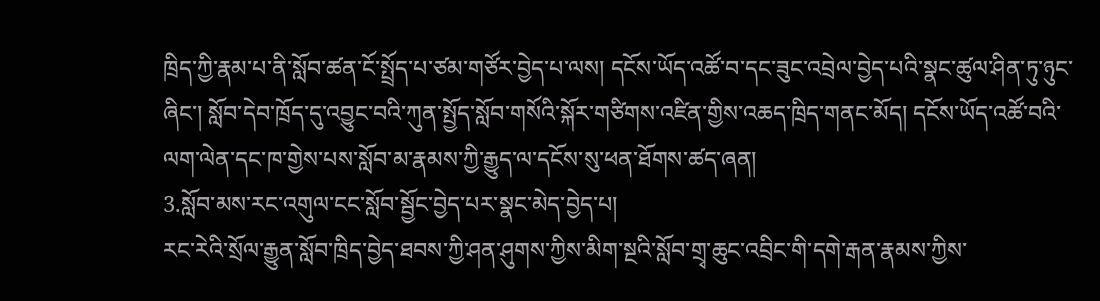ཁྲིད་ཀྱི་རྣམ་པ་ནི་སློབ་ཚན་ངོ་སྤྲོད་པ་ཙམ་གཙོར་བྱེད་པ་ལས། དངོས་ཡོད་འཚོ་བ་དང་ཟུང་འབྲེལ་བྱེད་པའི་སྣང་ཚུལ་ཤིན་ཏུ་ཉུང་ཞིང་། སློབ་དེབ་ཁྲོད་དུ་འབྱུང་བའི་ཀུན་སྤྱོད་སློབ་གསོའི་སྐོར་གཙིགས་འཛིན་གྱིས་འཆད་ཁྲིད་གནང་མོད། དངོས་ཡོད་འཚོ་བའི་ལག་ལེན་དང་ཁ་གྱེས་པས་སློབ་མ་རྣམས་ཀྱི་རྒྱུད་ལ་དངོས་སུ་ཕན་ཐོགས་ཚད་ཞན།
3.སློབ་མས་རང་འགུལ་ངང་སློབ་སྦྱོང་བྱེད་པར་སྣང་མེད་བྱེད་པ།
རང་རེའི་སྲོལ་རྒྱུན་སློབ་ཁྲིད་བྱེད་ཐབས་ཀྱི་ཤན་ཤུགས་ཀྱིས་མིག་སྔའི་སློབ་གྲྭ་ཆུང་འབྲིང་གི་དགེ་རྒན་རྣམས་ཀྱིས་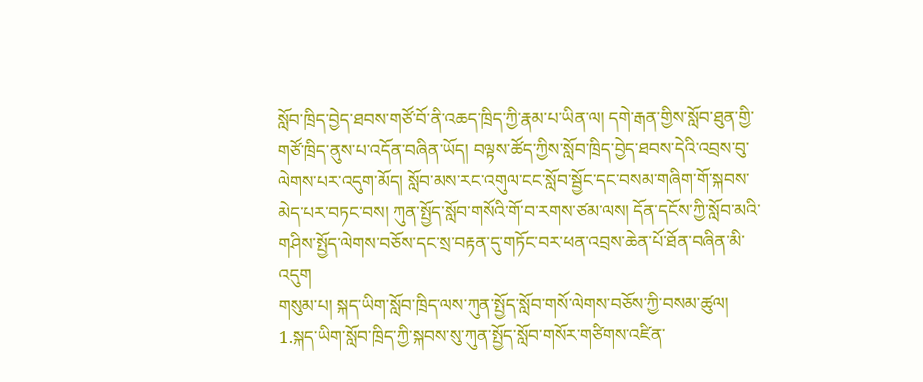སློབ་ཁྲིད་བྱེད་ཐབས་གཙོ་བོ་ནི་འཆད་ཁྲིད་ཀྱི་རྣམ་པ་ཡིན་ལ། དགེ་རྒན་གྱིས་སློབ་ཐུན་གྱི་གཙོ་ཁྲིད་ནུས་པ་འདོན་བཞིན་ཡོད། བལྟས་ཚོད་ཀྱིས་སློབ་ཁྲིད་བྱེད་ཐབས་དེའི་འབྲས་བུ་ལེགས་པར་འདུག་མོད། སློབ་མས་རང་འགུལ་ངང་སློབ་སྦྱོང་དང་བསམ་གཞིག་གོ་སྐབས་མེད་པར་བཏང་བས། ཀུན་སྤྱོད་སློབ་གསོའི་གོ་བ་རགས་ཙམ་ལས། དོན་དངོས་ཀྱི་སློབ་མའི་གཤིས་སྤྱོད་ལེགས་བཅོས་དང་སྲ་བརྟན་དུ་གཏོང་བར་ཕན་འབྲས་ཆེན་པོ་ཐོན་བཞིན་མི་འདུག
གསུམ་པ། སྐད་ཡིག་སློབ་ཁྲིད་ལས་ཀུན་སྤྱོད་སློབ་གསོ་ལེགས་བཅོས་ཀྱི་བསམ་ཚུལ།
1.སྐད་ཡིག་སློབ་ཁྲིད་ཀྱི་སྐབས་སུ་ཀུན་སྤྱོད་སློབ་གསོར་གཙིགས་འཛིན་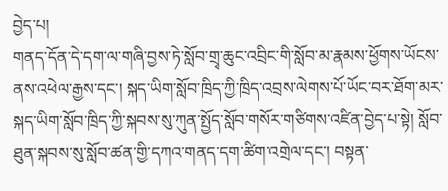བྱེད་པ།
གནད་དོན་དེ་དག་ལ་གཞི་བྱས་ཏེ་སློབ་གྲྭ་ཆུང་འབྲིང་གི་སློབ་མ་རྣམས་ཕྱོགས་ཡོངས་ནས་འཕེལ་རྒྱས་དང་། སྐད་ཡིག་སློབ་ཁྲིད་ཀྱི་ཁྲིད་འབྲས་ལེགས་པོ་ཡོང་བར་ཐོག་མར་སྐད་ཡིག་སློབ་ཁྲིད་ཀྱི་སྐབས་སུ་ཀུན་སྤྱོད་སློབ་གསོར་གཙིགས་འཛིན་བྱེད་པ་སྟེ། སློབ་ཐུན་སྐབས་སུ་སློབ་ཚན་གྱི་དཀའ་གནད་དག་ཚིག་འགྲེལ་དང་། བསྟན་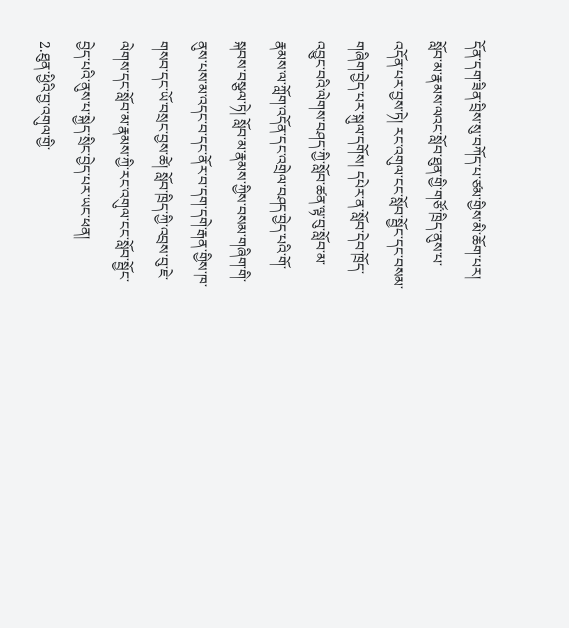དོན་དག་ཟིན་བྲིས་སུ་བཀོད་པ་ཙམ་གྱིས་མི་ཆོག་པར། སློབ་མ་རྣམས་ལའང་སློབ་ཐུན་གྱི་གཙོ་ཁྲིད་ནུས་པ་འདོན་པར་བྱས་ཏེ། རང་འགུལ་ངང་སློབ་སྦྱོང་དང་བསམ་གཞིག་བྱེད་པར་སྐུལ་དགོས། དཔེར་ན་སློབ་དེབ་ཁྲོད་འབྱུང་བའི་ལེགས་བཤད་ཀྱི་སློབ་ཚན་ལྟ་བུ་སློབ་མ་རྣམས་ལ་ཀློག་འདོན་དང་འགྲེལ་བཤད་བྱེད་པའི་གོ་སྐབས་བསྩལ་ཏེ། སློབ་མ་རྣམས་ཀྱིས་བསམ་གཞིག་གི་ནུས་པས་མ་འདང་བ་དང་ནོར་བ་དག་དགེ་རྒན་གྱིས་ཁ་གསབ་དང་ཡོ་བསྲང་བྱས་ཚེ། སློབ་ཁྲིད་ཀྱི་འབྲས་བུ་ཇེ་ལེགས་དང་སློབ་མ་རྣམས་ཀྱི་རང་འགུལ་ངང་སློབ་སྦྱོང་བྱེད་པའི་ནུས་པ་སྐྱེད་སྲིང་བྱེད་པར་ཡང་ཕན།
2.ཐུན་ཕྱིའི་བྱ་འགུལ་གྱི་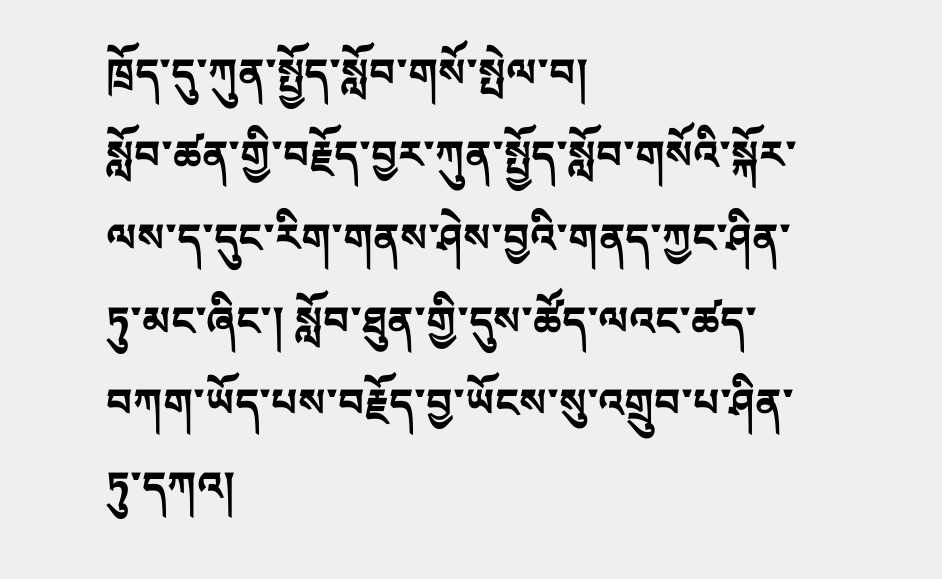ཁྲོད་དུ་ཀུན་སྤྱོད་སློབ་གསོ་སྤེལ་བ།
སློབ་ཚན་གྱི་བརྗོད་བྱར་ཀུན་སྤྱོད་སློབ་གསོའི་སྐོར་ལས་ད་དུང་རིག་གནས་ཤེས་བྱའི་གནད་ཀྱང་ཤིན་ཏུ་མང་ཞིང་། སློབ་ཐུན་གྱི་དུས་ཚོད་ལའང་ཚད་བཀག་ཡོད་པས་བརྗོད་བྱ་ཡོངས་སུ་འགྲུབ་པ་ཤིན་ཏུ་དཀའ།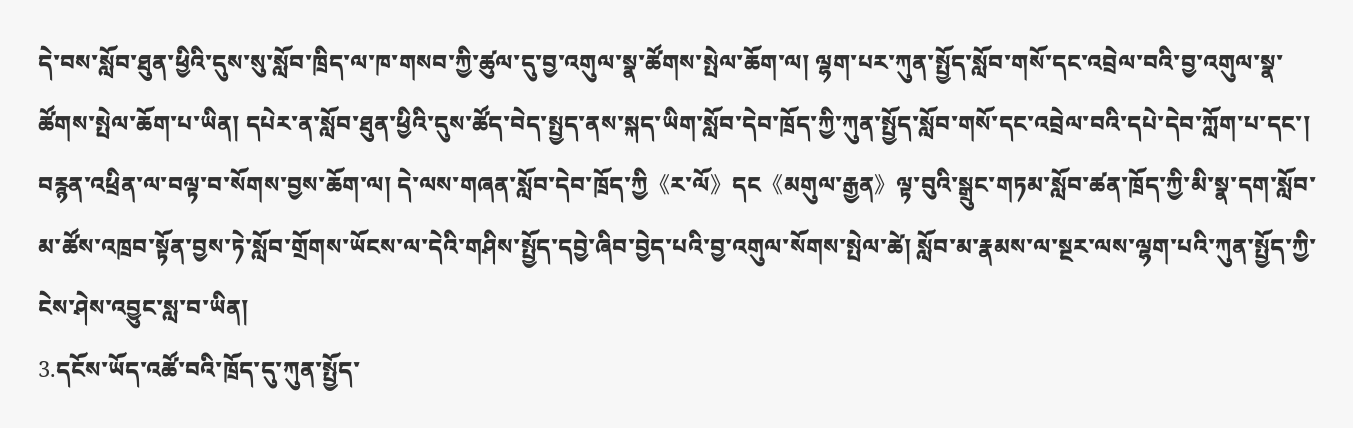དེ་བས་སློབ་ཐུན་ཕྱིའི་དུས་སུ་སློབ་ཁྲིད་ལ་ཁ་གསབ་ཀྱི་ཚུལ་དུ་བྱ་འགུལ་སྣ་ཚོགས་སྤེལ་ཆོག་ལ། ལྷག་པར་ཀུན་སྤྱོད་སློབ་གསོ་དང་འབྲེལ་བའི་བྱ་འགུལ་སྣ་ཚོགས་སྤེལ་ཆོག་པ་ཡིན། དཔེར་ན་སློབ་ཐུན་ཕྱིའི་དུས་ཚོད་བེད་སྤྱད་ནས་སྐད་ཡིག་སློབ་དེབ་ཁྲོད་ཀྱི་ཀུན་སྤྱོད་སློབ་གསོ་དང་འབྲེལ་བའི་དཔེ་དེབ་ཀློག་པ་དང་། བརྙན་འཕྲིན་ལ་བལྟ་བ་སོགས་བྱས་ཆོག་ལ། དེ་ལས་གཞན་སློབ་དེབ་ཁྲོད་ཀྱི《ར་ལོ》དང《མགུལ་རྒྱན》ལྟ་བུའི་སྒྲུང་གཏམ་སློབ་ཚན་ཁྲོད་ཀྱི་མི་སྣ་དག་སློབ་མ་ཚོས་འཁྲབ་སྟོན་བྱས་ཏེ་སློབ་གྲོགས་ཡོངས་ལ་དེའི་གཤིས་སྤྱོད་དབྱེ་ཞིབ་བྱེད་པའི་བྱ་འགུལ་སོགས་སྤེལ་ཚེ། སློབ་མ་རྣམས་ལ་སྔར་ལས་ལྷག་པའི་ཀུན་སྤྱོད་ཀྱི་ངེས་ཤེས་འབྱུང་སླ་བ་ཡིན།
3.དངོས་ཡོད་འཚོ་བའི་ཁྲོད་དུ་ཀུན་སྤྱོད་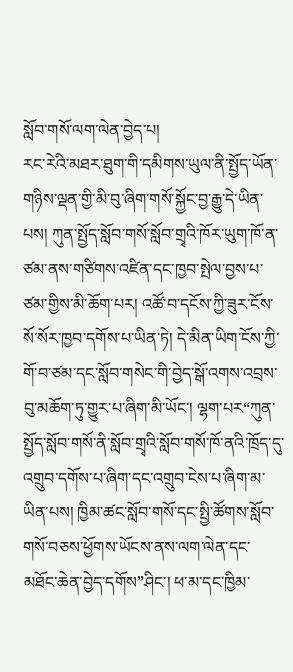སློབ་གསོ་ལག་ལེན་བྱེད་པ།
རང་རེའི་མཐར་ཐུག་གི་དམིགས་ཡུལ་ནི་སྤྱོད་ཡོན་གཉིས་ལྡན་གྱི་མི་བུ་ཞིག་གསོ་སྐྱོང་བྱ་རྒྱུ་དེ་ཡིན་པས། ཀུན་སྤྱོད་སློབ་གསོ་སློབ་གྲྭའི་ཁོར་ཡུག་ཁོ་ན་ཙམ་ནས་གཙིགས་འཛིན་དང་ཁྱབ་སྤེལ་བྱས་པ་ཙམ་གྱིས་མི་ཆོག་པར། འཚོ་བ་དངོས་ཀྱི་ཟུར་ངོས་སོ་སོར་ཁྱབ་དགོས་པ་ཡིན་ཏེ། དེ་མིན་ཡིག་ངོས་ཀྱི་གོ་བ་ཙམ་དང་སློབ་གསེང་གི་བྱེད་སྒོ་འགས་འབྲས་བུ་མཆོག་ཏུ་གྱུར་པ་ཞིག་མི་ཡོང་། ལྷག་པར“ཀུན་སྤྱོད་སློབ་གསོ་ནི་སློབ་གྲྭའི་སློབ་གསོ་ཁོ་ནའི་ཁྲོད་དུ་འགྲུབ་དགོས་པ་ཞིག་དང་འགྲུབ་ངེས་པ་ཞིག་མ་ཡིན་པས། ཁྱིམ་ཚང་སློབ་གསོ་དང་སྤྱི་ཚོགས་སློབ་གསོ་བཅས་ཕྱོགས་ཡོངས་ནས་ལག་ལེན་དང་མཐོང་ཆེན་བྱེད་དགོས”ཤིང་། ཕ་མ་དང་ཁྱིམ་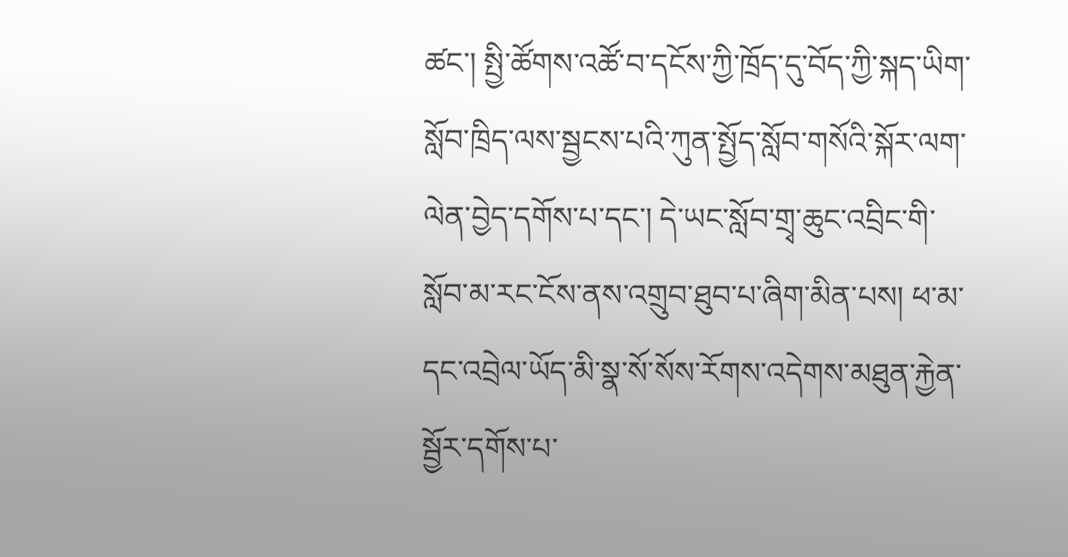ཚང་། སྤྱི་ཚོགས་འཚོ་བ་དངོས་ཀྱི་ཁྲོད་དུ་བོད་ཀྱི་སྐད་ཡིག་སློབ་ཁྲིད་ལས་སྦྱངས་པའི་ཀུན་སྤྱོད་སློབ་གསོའི་སྐོར་ལག་ལེན་བྱེད་དགོས་པ་དང་། དེ་ཡང་སློབ་གྲྭ་ཆུང་འབྲིང་གི་སློབ་མ་རང་ངོས་ནས་འགྲུབ་ཐུབ་པ་ཞིག་མིན་པས། ཕ་མ་དང་འབྲེལ་ཡོད་མི་སྣ་སོ་སོས་རོགས་འདེགས་མཐུན་རྐྱེན་སྦྱོར་དགོས་པ་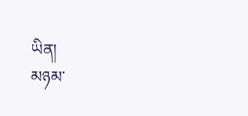ཡིན།
མཉམ་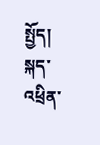སྤྱོད།
སྐད་འཕྲིན་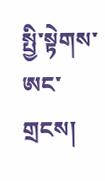སྤྱི་སྟེགས་ཨང་གྲངས།